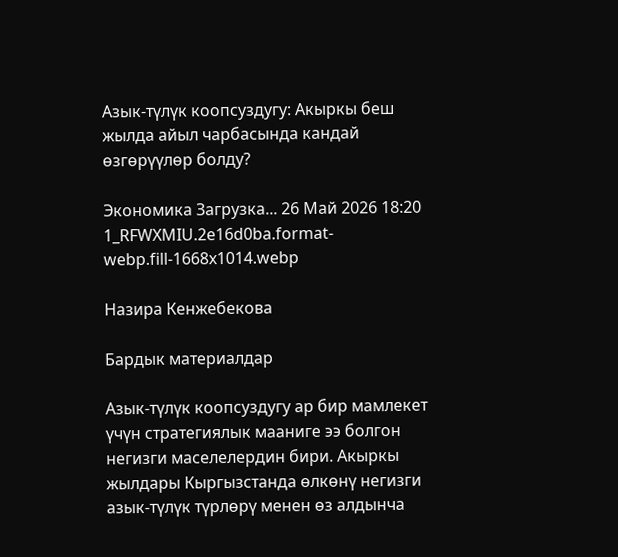Азык-түлүк коопсуздугу: Акыркы беш жылда айыл чарбасында кандай өзгөрүүлөр болду?

Экономика Загрузка... 26 Май 2026 18:20
1_RFWXMIU.2e16d0ba.format-webp.fill-1668x1014.webp

Назира Кенжебекова

Бардык материалдар

Азык-түлүк коопсуздугу ар бир мамлекет үчүн стратегиялык мааниге ээ болгон негизги маселелердин бири. Акыркы жылдары Кыргызстанда өлкөнү негизги азык-түлүк түрлөрү менен өз алдынча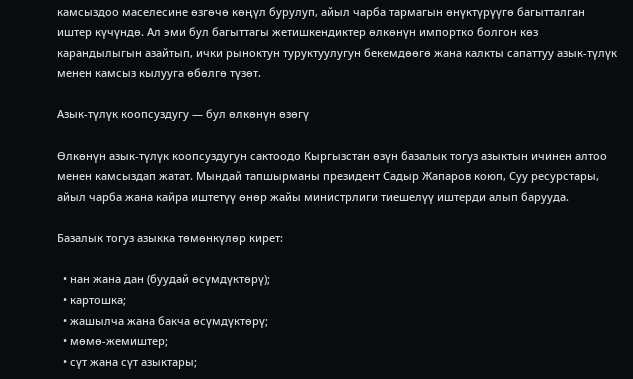камсыздоо маселесине өзгөчө көңүл бурулуп, айыл чарба тармагын өнүктүрүүгө багытталган иштер күчүндө. Ал эми бул багыттагы жетишкендиктер өлкөнүн импортко болгон көз карандылыгын азайтып, ички рыноктун туруктуулугун бекемдөөгө жана калкты сапаттуу азык-түлүк менен камсыз кылууга өбөлгө түзөт.

Азык-түлүк коопсуздугу — бул өлкөнүн өзөгү

Өлкөнүн азык-түлүк коопсуздугун сактоодо Кыргызстан өзүн базалык тогуз азыктын ичинен алтоо менен камсыздап жатат. Мындай тапшырманы президент Садыр Жапаров коюп, Суу ресурстары, айыл чарба жана кайра иштетүү өнөр жайы министрлиги тиешелүү иштерди алып барууда.

Базалык тогуз азыкка төмөнкүлөр кирет:

  • нан жана дан (буудай өсүмдүктөрү);
  • картошка;
  • жашылча жана бакча өсүмдүктөрү;
  • мөмө-жемиштер;
  • сүт жана сүт азыктары;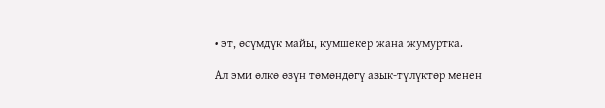• эт, өсүмдүк майы, кумшекер жана жумуртка.

Ал эми өлкө өзүн төмөндөгү азык-түлүктөр менен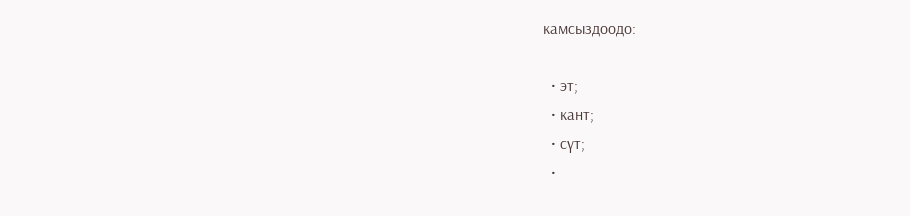камсыздоодо:

  • эт;
  • кант;
  • сүт;
  •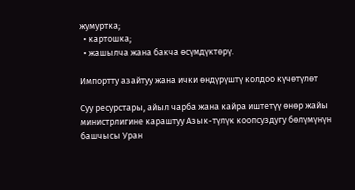жумуртка;
  • картошка;
  • жашылча жана бакча өсүмдүктөрү.

Импортту азайтуу жана ички өндүрүштү колдоо күчөтүлөт

Суу ресурстары, айыл чарба жана кайра иштетүү өнөр жайы министрлигине караштуу Азык-түлүк коопсуздугу бөлүмүнүн башчысы Уран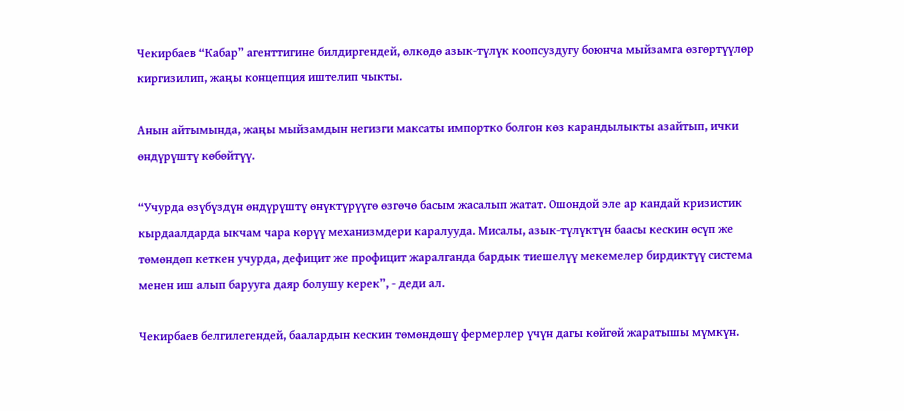Чекирбаев “Кабар” агенттигине билдиргендей, өлкөдө азык-түлүк коопсуздугу боюнча мыйзамга өзгөртүүлөр киргизилип, жаңы концепция иштелип чыкты.

Анын айтымында, жаңы мыйзамдын негизги максаты импортко болгон көз карандылыкты азайтып, ички өндүрүштү көбөйтүү.

“Учурда өзүбүздүн өндүрүштү өнүктүрүүгө өзгөчө басым жасалып жатат. Ошондой эле ар кандай кризистик кырдаалдарда ыкчам чара көрүү механизмдери каралууда. Мисалы, азык-түлүктүн баасы кескин өсүп же төмөндөп кеткен учурда, дефицит же профицит жаралганда бардык тиешелүү мекемелер бирдиктүү система менен иш алып барууга даяр болушу керек”, - деди ал.

Чекирбаев белгилегендей, баалардын кескин төмөндөшү фермерлер үчүн дагы көйгөй жаратышы мүмкүн.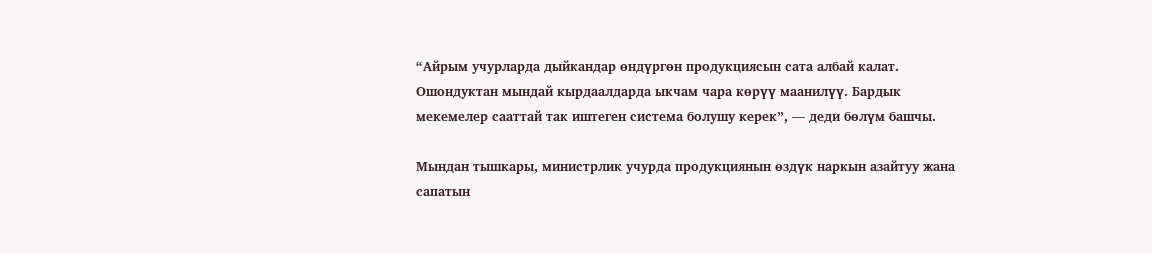“Айрым учурларда дыйкандар өндүргөн продукциясын сата албай калат. Ошондуктан мындай кырдаалдарда ыкчам чара көрүү маанилүү. Бардык мекемелер сааттай так иштеген система болушу керек”, — деди бөлүм башчы.

Мындан тышкары, министрлик учурда продукциянын өздүк наркын азайтуу жана сапатын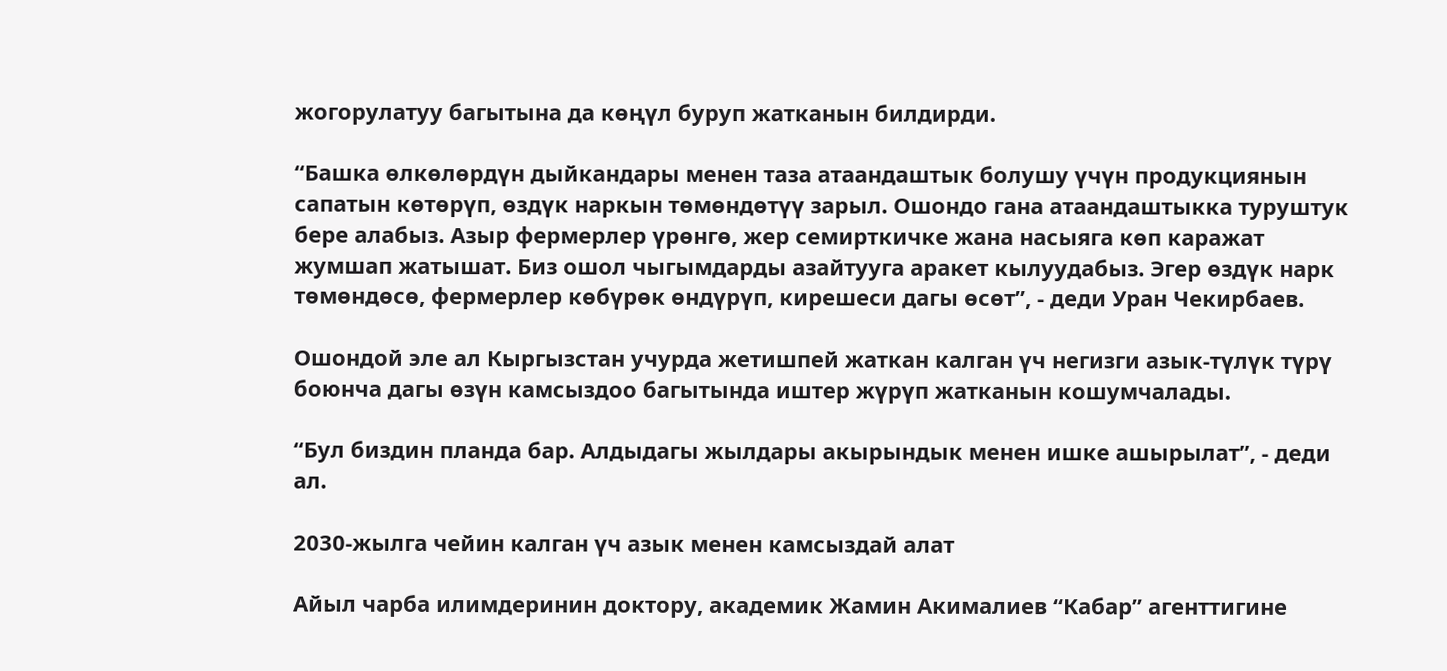жогорулатуу багытына да көңүл буруп жатканын билдирди.

“Башка өлкөлөрдүн дыйкандары менен таза атаандаштык болушу үчүн продукциянын сапатын көтөрүп, өздүк наркын төмөндөтүү зарыл. Ошондо гана атаандаштыкка туруштук бере алабыз. Азыр фермерлер үрөнгө, жер семирткичке жана насыяга көп каражат жумшап жатышат. Биз ошол чыгымдарды азайтууга аракет кылуудабыз. Эгер өздүк нарк төмөндөсө, фермерлер көбүрөк өндүрүп, кирешеси дагы өсөт”, - деди Уран Чекирбаев.

Ошондой эле ал Кыргызстан учурда жетишпей жаткан калган үч негизги азык-түлүк түрү боюнча дагы өзүн камсыздоо багытында иштер жүрүп жатканын кошумчалады.

“Бул биздин планда бар. Алдыдагы жылдары акырындык менен ишке ашырылат”, - деди ал.

2030-жылга чейин калган үч азык менен камсыздай алат

Айыл чарба илимдеринин доктору, академик Жамин Акималиев “Кабар” агенттигине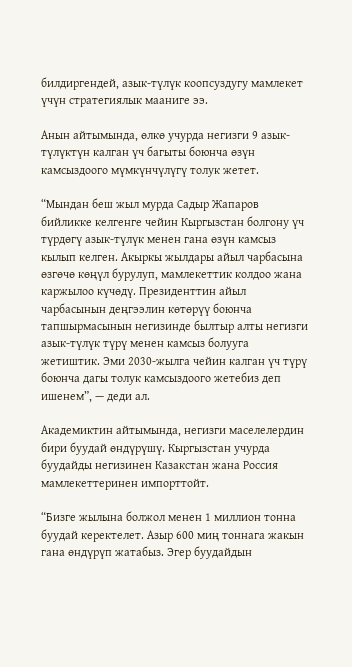билдиргендей, азык-түлүк коопсуздугу мамлекет үчүн стратегиялык мааниге ээ.

Анын айтымында, өлкө учурда негизги 9 азык-түлүктүн калган үч багыты боюнча өзүн камсыздоого мүмкүнчүлүгү толук жетет.

“Мындан беш жыл мурда Садыр Жапаров бийликке келгенге чейин Кыргызстан болгону үч түрдөгү азык-түлүк менен гана өзүн камсыз кылып келген. Акыркы жылдары айыл чарбасына өзгөчө көңүл бурулуп, мамлекеттик колдоо жана каржылоо күчөдү. Президенттин айыл чарбасынын деңгээлин көтөрүү боюнча тапшырмасынын негизинде былтыр алты негизги азык-түлүк түрү менен камсыз болууга жетиштик. Эми 2030-жылга чейин калган үч түрү боюнча дагы толук камсыздоого жетебиз деп ишенем”, — деди ал.

Академиктин айтымында, негизги маселелердин бири буудай өндүрүшү. Кыргызстан учурда буудайды негизинен Казакстан жана Россия мамлекеттеринен импорттойт.

“Бизге жылына болжол менен 1 миллион тонна буудай керектелет. Азыр 600 миң тоннага жакын гана өндүрүп жатабыз. Эгер буудайдын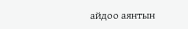айдоо аянтын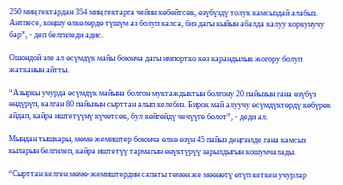250 миң гектардан 354 миң гектарга чейин көбөйтсөк, өзүбүздү толук камсыздай алабыз. Антпесе, коңшу өлкөлөрдө түшүм аз болуп калса, биз дагы кыйын абалда калуу коркунучу бар”, - деп белгиледи адис.

Ошондой эле ал өсүмдүк майы боюнча дагы импортко көз карандылык жогору болуп жатканын айтты.

“Азыркы учурда өсүмдүк майына болгон муктаждыктын болгону 20 пайызын гана өзүбүз өндүрүп, калган 80 пайызын сырттан алып келебиз. Бирок май алуучу өсүмдүктөрдү көбүрөк айдап, кайра иштетүүнү күчөтсөк, бул көйгөйдү чечүүгө болот”, - деди ал.

Мындан тышкары, мөмө жемиштер боюнча өлкө өзүн 45 пайыз деңгээлде гана камсыз кыларын белгилеп, кайра иштетүү тармагын өнүктүрүү зарылдыгын кошумчалады.

“Сырттан келген мөмө-жемиштердин сапаты төмөн же мөөнөтү өтүп кеткен учурлар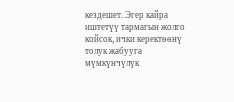кездешет. Эгер кайра иштетүү тармагын жолго койсок, ички керектөөнү толук жабууга мүмкүнчүлүк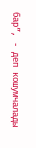бар”, - деп кошумчалады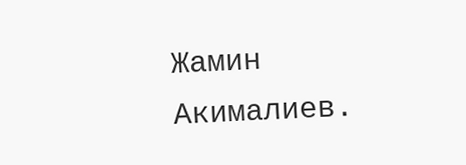Жамин Акималиев.